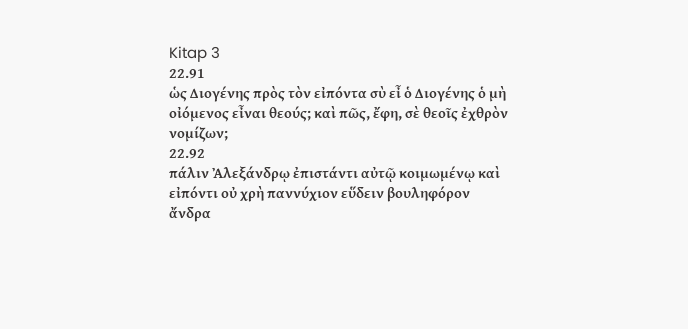Kitap 3
22.91
ὡς Διογένης πρὸς τὸν εἰπόντα σὺ εἶ ὁ Διογένης ὁ μὴ οἰόμενος εἶναι θεούς; καὶ πῶς, ἔφη, σὲ θεοῖς ἐχθρὸν νομίζων;
22.92
πάλιν Ἀλεξάνδρῳ ἐπιστάντι αὐτῷ κοιμωμένῳ καὶ εἰπόντι οὐ χρὴ παννύχιον εὕδειν βουληφόρον ἄνδρα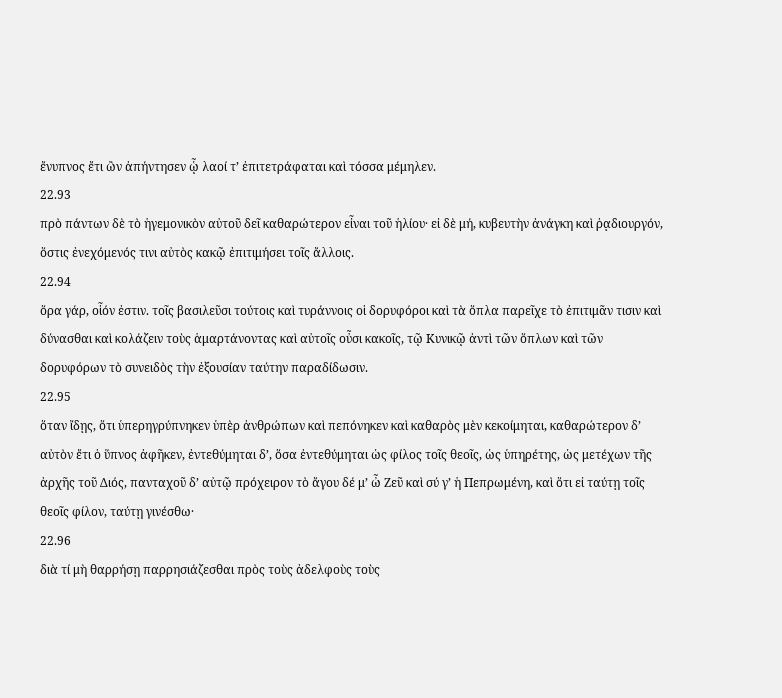ἔνυπνος ἔτι ὢν ἀπήντησεν ᾧ λαοί τʼ ἐπιτετράφαται καὶ τόσσα μέμηλεν.
22.93
πρὸ πάντων δὲ τὸ ἡγεμονικὸν αὐτοῦ δεῖ καθαρώτερον εἶναι τοῦ ἡλίου· εἰ δὲ μή, κυβευτὴν ἀνάγκη καὶ ῥᾳδιουργόν, ὅστις ἐνεχόμενός τινι αὐτὸς κακῷ ἐπιτιμήσει τοῖς ἄλλοις.
22.94
ὅρα γάρ, οἷόν ἐστιν. τοῖς βασιλεῦσι τούτοις καὶ τυράννοις οἱ δορυφόροι καὶ τὰ ὅπλα παρεῖχε τὸ ἐπιτιμᾶν τισιν καὶ δύνασθαι καὶ κολάζειν τοὺς ἁμαρτάνοντας καὶ αὐτοῖς οὖσι κακοῖς, τῷ Κυνικῷ ἀντὶ τῶν ὅπλων καὶ τῶν δορυφόρων τὸ συνειδὸς τὴν ἐξουσίαν ταύτην παραδίδωσιν.
22.95
ὅταν ἴδῃς, ὅτι ὑπερηγρύπνηκεν ὑπὲρ ἀνθρώπων καὶ πεπόνηκεν καὶ καθαρὸς μὲν κεκοίμηται, καθαρώτερον δʼ αὐτὸν ἔτι ὁ ὕπνος ἀφῆκεν, ἐντεθύμηται δʼ, ὅσα ἐντεθύμηται ὡς φίλος τοῖς θεοῖς, ὡς ὑπηρέτης, ὡς μετέχων τῆς ἀρχῆς τοῦ Διός, πανταχοῦ δʼ αὐτῷ πρόχειρον τὸ ἄγου δέ μʼ ὦ Ζεῦ καὶ σύ γʼ ἡ Πεπρωμένη, καὶ ὅτι εἰ ταύτῃ τοῖς θεοῖς φίλον, ταύτῃ γινέσθω·
22.96
διὰ τί μὴ θαρρήσῃ παρρησιάζεσθαι πρὸς τοὺς ἀδελφοὺς τοὺς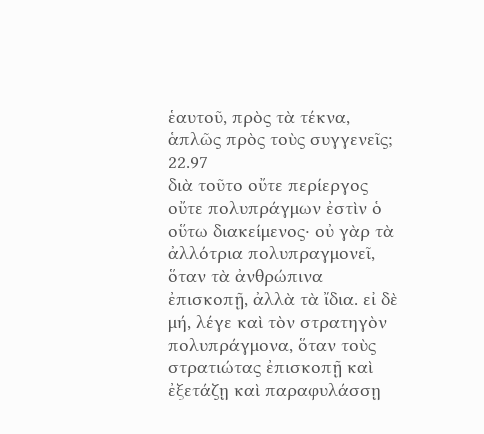ἑαυτοῦ, πρὸς τὰ τέκνα, ἁπλῶς πρὸς τοὺς συγγενεῖς;
22.97
διὰ τοῦτο οὔτε περίεργος οὔτε πολυπράγμων ἐστὶν ὁ οὕτω διακείμενος· οὐ γὰρ τὰ ἀλλότρια πολυπραγμονεῖ, ὅταν τὰ ἀνθρώπινα ἐπισκοπῇ, ἀλλὰ τὰ ἴδια. εἰ δὲ μή, λέγε καὶ τὸν στρατηγὸν πολυπράγμονα, ὅταν τοὺς στρατιώτας ἐπισκοπῇ καὶ ἐξετάζῃ καὶ παραφυλάσσῃ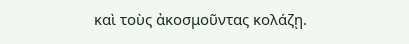καὶ τοὺς ἀκοσμοῦντας κολάζῃ.